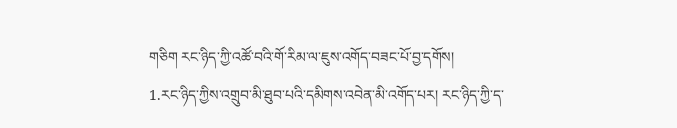གཅིག རང་ཉིད་ཀྱི་འཚོ་བའི་གོ་རིམ་ལ་ཇུས་འགོད་བཟང་པོ་བྱ་དགོས།
1.རང་ཉིད་ཀྱིས་འགྲུབ་མི་ཐུབ་པའི་དམིགས་འབེན་མི་འགོད་པར། རང་ཉིད་ཀྱི་ད་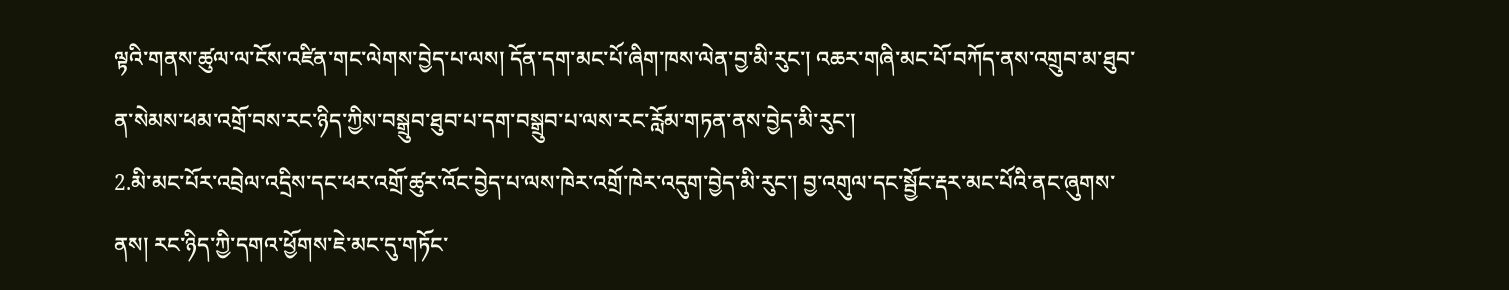ལྟའི་གནས་ཚུལ་ལ་ངོས་འཛིན་གང་ལེགས་བྱེད་པ་ལས། དོན་དག་མང་པོ་ཞིག་ཁས་ལེན་བྱ་མི་རུང་། འཆར་གཞི་མང་པོ་བཀོད་ནས་འགྲུབ་མ་ཐུབ་ན་སེམས་ཕམ་འགྲོ་བས་རང་ཉིད་ཀྱིས་བསྒྲུབ་ཐུབ་པ་དག་བསྒྲུབ་པ་ལས་རང་རློམ་གཏན་ནས་བྱེད་མི་རུང་།
2.མི་མང་པོར་འབྲེལ་འདྲིས་དང་ཕར་འགྲོ་ཚུར་འོང་བྱེད་པ་ལས་ཁེར་འགྲོ་ཁེར་འདུག་བྱེད་མི་རུང་། བྱ་འགུལ་དང་སྦྱོང་རྡར་མང་པོའི་ནང་ཞུགས་ནས། རང་ཉིད་ཀྱི་དགའ་ཕྱོགས་ཇེ་མང་དུ་གཏོང་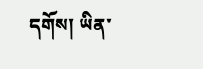དགོས། ཡིན་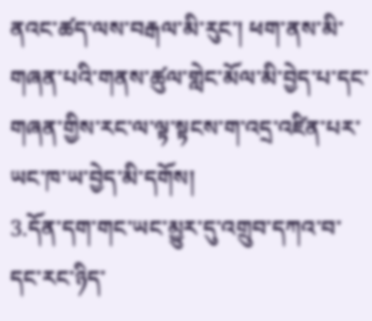ནའང་ཚད་ལས་བརྒལ་མི་རུང་། ཕག་ནས་མི་གཞན་པའི་གནས་ཚུལ་གླེང་མོལ་མི་བྱེད་པ་དང་གཞན་གྱིས་རང་ལ་ལྟ་སྟངས་ག་འདྲ་འཛིན་པར་ཡང་ཁ་ཡ་བྱེད་མི་དགོས།
3.དོན་དག་གང་ཡང་མྱུར་དུ་འགྲུབ་དཀའ་བ་དང་རང་ཉིད་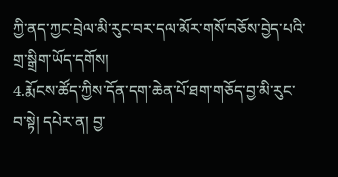ཀྱི་ནད་ཀྱང་བྲེལ་མི་རུང་བར་དལ་མོར་གསོ་བཅོས་བྱེད་པའི་གྲ་སྒྲིག་ཡོད་དགོས།
4.རྨོངས་ཚོད་ཀྱིས་དོན་དག་ཆེན་པོ་ཐག་གཅོད་བྱ་མི་རུང་བ་སྟེ། དཔེར་ན། བྱ་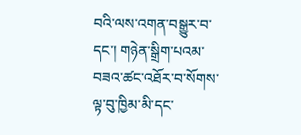བའི་ལས་འགན་བསྒྱུར་བ་དང་། གཉེན་སྒྲིག་པའམ་བཟའ་ཚང་འཐོར་བ་སོགས་ལྟ་བུ་ཁྱིམ་མི་དང་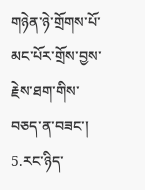གཉེན་ཉེ་གྲོགས་པོ་མང་པོར་གྲོས་བྱས་རྗེས་ཐག་གིས་བཅད་ན་བཟང་།
5.རང་ཉིད་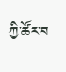ཀྱི་ཚོར་བ